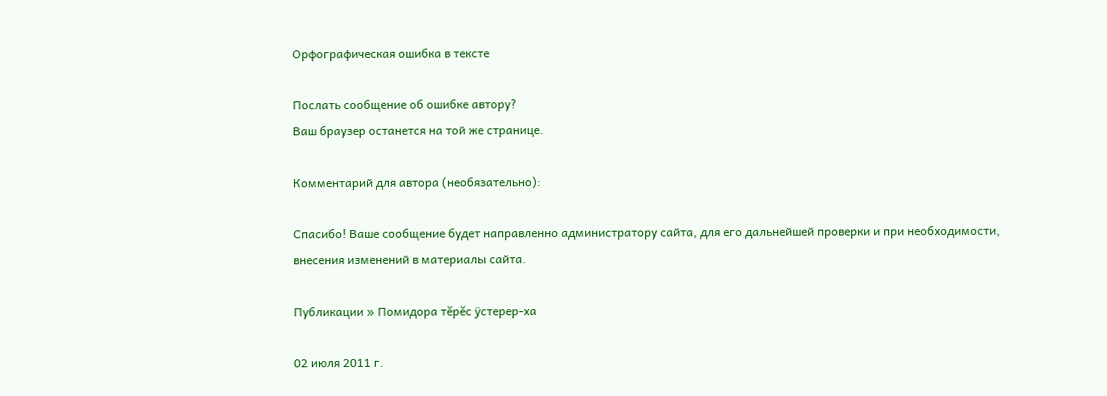Орфографическая ошибка в тексте

Послать сообщение об ошибке автору?
Ваш браузер останется на той же странице.

Комментарий для автора (необязательно):

Спасибо! Ваше сообщение будет направленно администратору сайта, для его дальнейшей проверки и при необходимости, внесения изменений в материалы сайта.

Публикации » Помидора тĕрĕс ÿстерер-ха

02 июля 2011 г.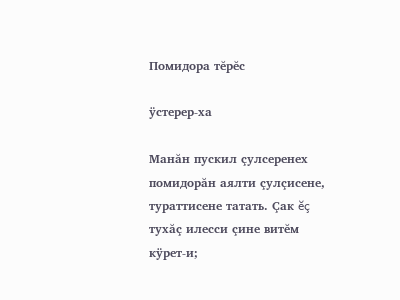Помидора тĕрĕс

ÿстерер-ха

Манăн пускил çулсеренех помидорăн аялти çулçисене, тураттисене татать. Çак ĕç тухăç илесси çине витĕм кÿрет-и;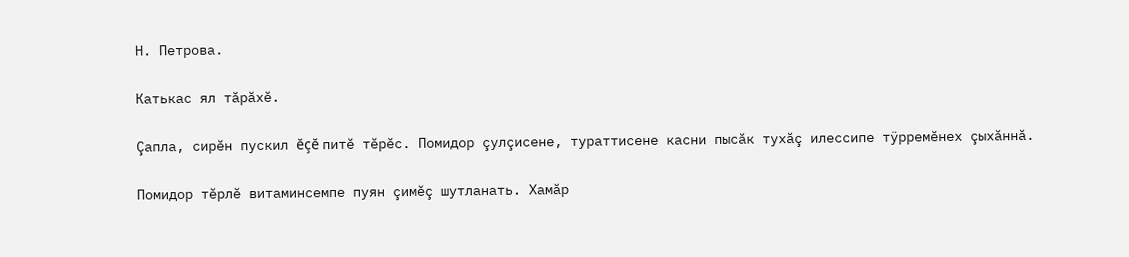Н. Петрова.

Катькас ял тăрăхĕ.

Çапла, сирĕн пускил ĕçĕ питĕ тĕрĕс. Помидор çулçисене, тураттисене касни пысăк тухăç илессипе тÿрремĕнех çыхăннă.

Помидор тĕрлĕ витаминсемпе пуян çимĕç шутланать. Хамăр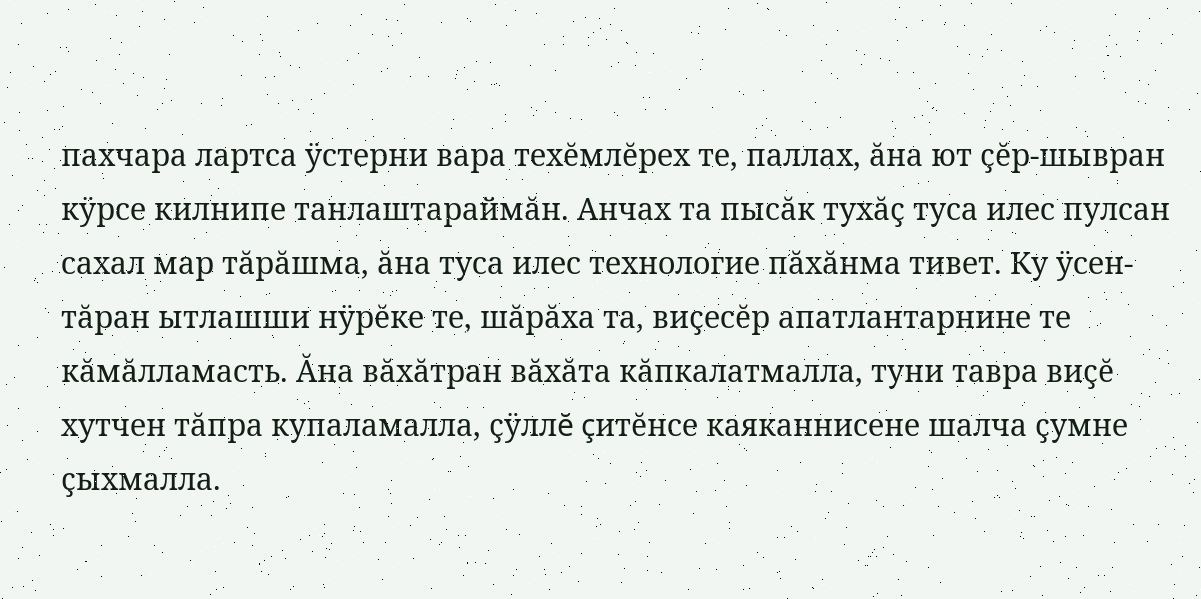пахчара лартса ÿстерни вара техĕмлĕрех те, паллах, ăна ют çĕр-шывран кÿрсе килнипе танлаштараймăн. Анчах та пысăк тухăç туса илес пулсан сахал мар тăрăшма, ăна туса илес технологие пăхăнма тивет. Ку ÿсен-тăран ытлашши нÿрĕке те, шăрăха та, виçесĕр апатлантарнине те кăмăлламасть. Ăна вăхăтран вăхăта кăпкалатмалла, туни тавра виçĕ хутчен тăпра купаламалла, çÿллĕ çитĕнсе каяканнисене шалча çумне çыхмалла.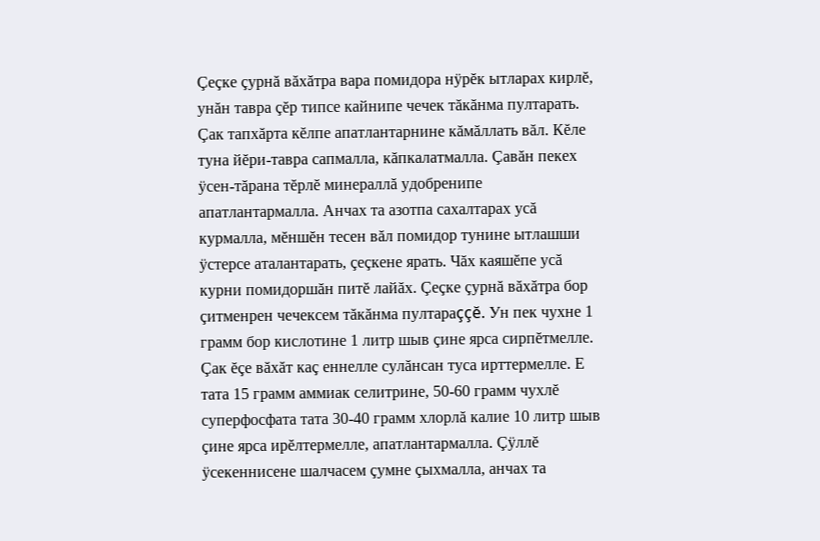Çеçке çурнă вăхăтра вара помидора нÿрĕк ытларах кирлĕ, унăн тавра çĕр типсе кайнипе чечек тăкăнма пултарать. Çак тапхăрта кĕлпе апатлантарнине кăмăллать вăл. Кĕле туна йĕри-тавра сапмалла, кăпкалатмалла. Çавăн пекех ÿсен-тăрана тĕрлĕ минераллă удобренипе апатлантармалла. Анчах та азотпа сахалтарах усă курмалла, мĕншĕн тесен вăл помидор тунине ытлашши ÿстерсе аталантарать, çеçкене ярать. Чăх каяшĕпе усă курни помидоршăн питĕ лайăх. Çеçке çурнă вăхăтра бор çитменрен чечексем тăкăнма пултараççĕ. Ун пек чухне 1 грамм бор кислотине 1 литр шыв çине ярса сирпĕтмелле. Çак ĕçе вăхăт каç еннелле сулăнсан туса ирттермелле. Е тата 15 грамм аммиак селитрине, 50-60 грамм чухлĕ суперфосфата тата 30-40 грамм хлорлă калие 10 литр шыв çине ярса ирĕлтермелле, апатлантармалла. Çÿллĕ ÿсекеннисене шалчасем çумне çыхмалла, анчах та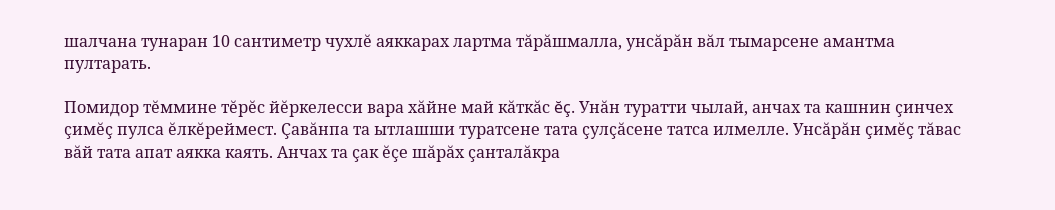шалчана тунаран 10 сантиметр чухлĕ аяккарах лартма тăрăшмалла, унсăрăн вăл тымарсене амантма пултарать.

Помидор тĕммине тĕрĕс йĕркелесси вара хăйне май кăткăс ĕç. Унăн туратти чылай, анчах та кашнин çинчех çимĕç пулса ĕлкĕреймест. Çавăнпа та ытлашши туратсене тата çулçăсене татса илмелле. Унсăрăн çимĕç тăвас вăй тата апат аякка каять. Анчах та çак ĕçе шăрăх çанталăкра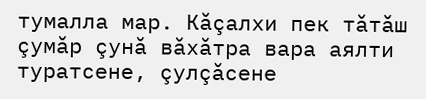тумалла мар. Кăçалхи пек тăтăш çумăр çунă вăхăтра вара аялти туратсене, çулçăсене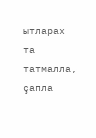ытларах та татмалла, çапла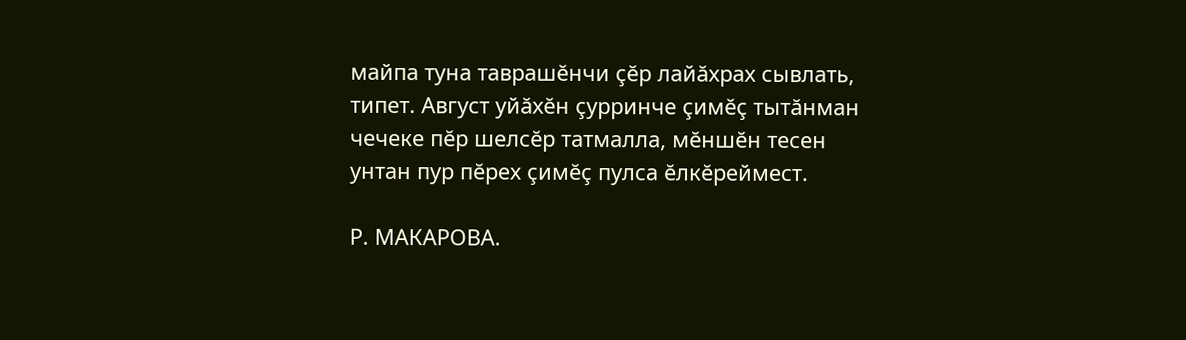майпа туна таврашĕнчи çĕр лайăхрах сывлать, типет. Август уйăхĕн çурринче çимĕç тытăнман чечеке пĕр шелсĕр татмалла, мĕншĕн тесен унтан пур пĕрех çимĕç пулса ĕлкĕреймест.

Р. МАКАРОВА.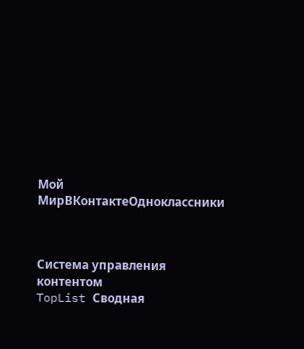Мой МирВКонтактеОдноклассники



Система управления контентом
TopList Сводная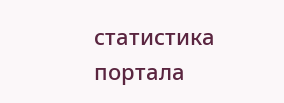статистика портала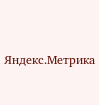Яндекс.Метрика